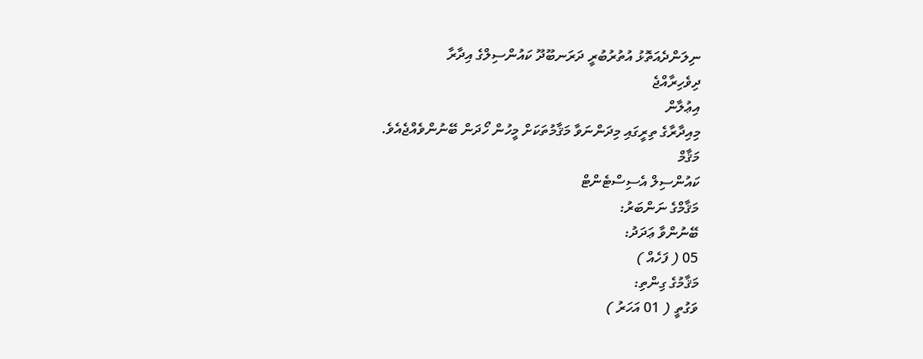ނިލަންދެއަތޮޅު އުތުރުބުރީ ދަރަނބޫދޫ ކައުންސިލްގެ އިދާރާ
ދިވެހިރާއްޖެ
އިޢުލާން
މިއިދާރާގެ ތިރީގައި މިދަންނަވާ މަޤާމުތަކަށް މީހުން ހޯދަން ބޭނުންވެއްޖެއެވެ.
މަޤާމް
ކައުންސިލް އެސިސްޓެންޓް
މަޤާމްގެ ނަންބަރު:
ބޭނުންވާ ޢަދަދު:
05 ( ފަހެއް )
މަޤާމުގެ ގިންތި:
ވަގުތީ ( 01 އަހަރު )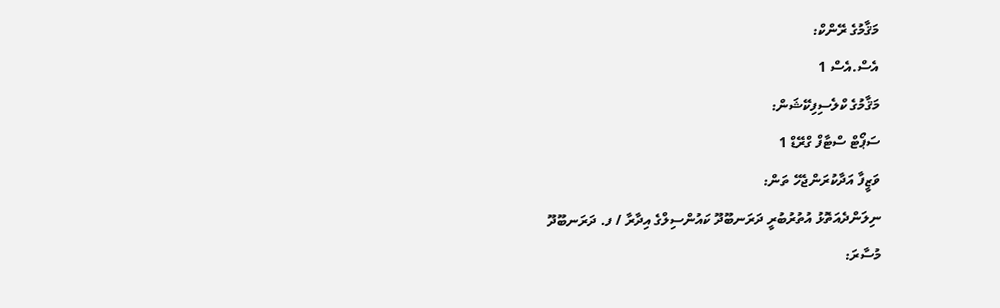މަޤާމުގެ ރޭންކް:
އެސް.އެސް 1
މަޤާމުގެ ކްލެސިފިކޭޝަން:
ސަޕޯޓް ސްޓާފް ގްރޭޑް 1
ވަޒީފާ އަދާކުރަންޖެހޭ ތަން:
ނިލަންދެއަތޮޅު އުތުރުބުރީ ދަރަނބޫދޫ ކައުންސިލްގެ އިދާރާ / ފ. ދަރަނބޫދޫ
މުސާރަ: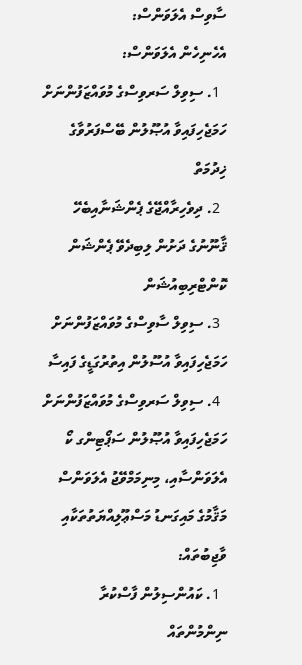ސާވިސް އެލަވަންސް:
އެހެނިހެން އެލަވަންސް:
  1. ސިވިލް ސަރވިސްގެ މުވައްޒަފުންނަށް ހަމަޖެހިފައިވާ އުޞޫލުން ބޭސްފަރުވާގެ ޚިދުމަތް
  2. ދިވެހިރާއްޖޭގެ ޕެންޝަނާއިބެހޭ ޤާނޫނުގެ ދަށުން ލިބިދެވޭ ޕެންޝަން ކޮންޓްރިބިއުޝަން
  3. ސިވިލް ސާވިސްގެ މުވައްޒަފުންނަށް ހަމަޖެހިފައިވާ އުސޫލުން އިތުރުގަޑީގެ ފައިސާ
  4. ސިވިލް ސަރވިސްގެ މުވައްޒަފުންނަށް ހަމަޖެހިފައިވާ އުޞޫލުން ސަޕޯޓިންގ ކޯ އެލަވަންސާއި، މިނިމަމްވޭޖު އެލަވަންސް
މަޤާމުގެ މައިގަނޑު މަސްޢޫލިއްޔަތުތަކާއި ވާޖިބުތައް:
  1. ކައުންސިލުން ފާސްކުރާ ނިންމުންތައް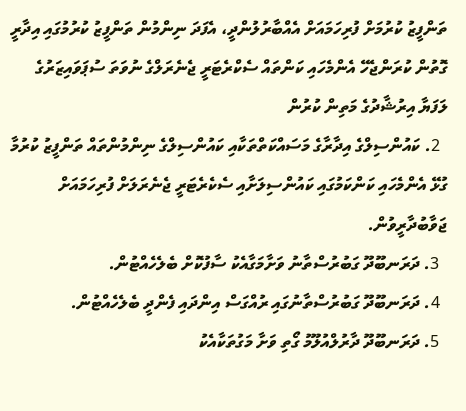ތަންފީޒު ކުރުމަށް ފުރިހަމައަށް އެއްބާރުލުންދީ، އެފަދަ ނިންމުން ތަންފީޒު ކުރުމުގައި އިދާރީ ގޮތުން ކުރަންޖެހޭ އެންމެހައި ކަންތައް ސެކްރެޓަރީ ޖެނެރަލްގެ ނުވަތަ ސުޕަވައިޒަރުގެ ލަފަޔާ އިރުޝާދުގެ މަތިން ކުރުން
  2. ކައުންސިލްގެ އިދާރާގެ މަސައްކަތްތަކާއި ކައުންސިލްގެ ނިންމުންތައް ތަންފީޒު ކުރުމާ ގުޅޭ އެންމެހައި ކަންކަމުގައި ކައުންސިލަށާއި ސެކެރެޓަރީ ޖެނެރަލަށް ފުރިހަމައަށް ޖަވާބުދާރީވުން.
  3. ދަރަނބޫދޫ ގަބުރުސްތާނު ވަށާމަގާއެކު ސާފުކޮށް ބެލެހެއްޓުން.
  4. ދަރަނބޫދޫ ގަބުރުސްތާނުގައި ރުއްގަސް އިންދައި ފެންދީ ބެލެހެއްޓުން.
  5. ދަރަނބޫދޫ ދާރުލްއުލޫމު ގޯތި ވަށާ މަގުތަކާއެކު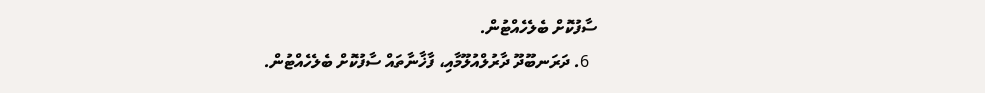ސާފުކޮށް ބެލެހެއްޓުން.
  6. ދަރަނބޫދޫ ދާރުލްއުލޫމާއި، ފާޚާނާތައް ސާފުކޮށް ބެލެހެއްޓުން.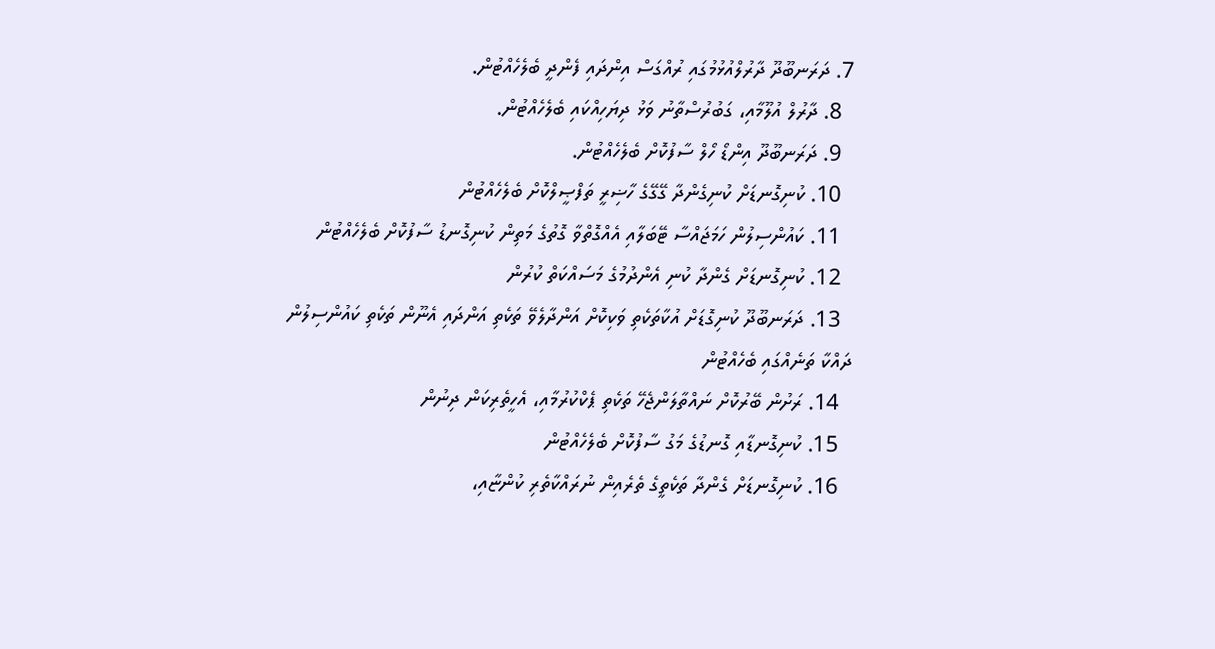7. ދަރަނބޫދޫ ދާރުލްއުޅުމުގައި ރުއްގަސް އިންދައި ފެންދީ ބެލެހެއްޓުން.
  8. ދާރުލް އުލޫމާއި، ގަބުރުސްތާނު ވަޅު ދިޔަހިއްކައި ބެލެހެއްޓުން.
  9. ދަރަނބޫދޫ އިންޑޯ ހޯލް ސާފުކޮށް ބެލެހެއްޓުން.
  10. ކުނިގޮނޑަށް ކުނިގެންދާ ގޭގޭގެ ހާޟިރީ ތަފްޞީލްކޮށް ބެލެހެއްޓުން
  11. ކައުންސިލުން ހަމަޖައްސާ ޓޭބަލާއި އެއްގޮތްވާ ގޮތުގެ މަތިން ކުނިގޮނޑު ސާފުކޮށް ބެލެހެއްޓުން
  12. ކުނިގޮނޑަށް ގެންދާ ކުނި އެންދުމުގެ މަސައްކަތް ކުރުން
  13. ދަރަނބޫދޫ ކުނިގޮޑަށް އުކާތަކެތި ވަކިކޮށް އަންދާލެވޭ ތަކެތި އަންދައި އެނޫން ތަކެތި ކައުންސިލުން ދައްކާ ތަނެއްގައި ބެހެއްޓުން
  14. ރަށުން ބޭރުކޮށް ނައްތާލަންޖެހޭ ތަކެތި ޕެކްކުރުމާއި، އެހީތެރިކަން ދިނުން
  15. ކުނިގޮނޑާއި ގޮނޑުގެ މަގު ސާފުކޮށް ބެލެހެއްޓުން
  16. ކުނިގޮނޑަށް ގެންދާ ތަކެތީގެ ތެރެއިން ނުރައްކާތެރި ކުންޏާއި،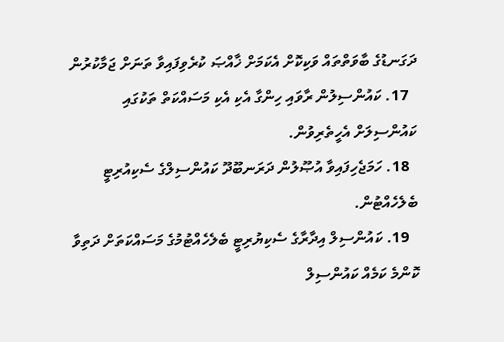ދަގަނޑުގެ ބާވަތްތައް ވަކިކޮށް އެކަމަށް ޚާއްޞަ ކުރެވިފައިވާ ތަނަށް ޖަމާކުރުން
  17. ކައުންސިލުން ރާވައި ހިންގާ އެކި އެކި މަސައްކަތް ތަކުގައި ކައުންސިލަށް އެހީތެރިވުން.
  18. ހަމަޖެހިފައިވާ އުޞޫލުން ދަރަނބޫދޫ ކައުންސިލްގެ ސެކިއުރިޓީ ބެލެހެއްޓުން.
  19. ކައުންސިލް އިދާރާގެ ސެކިޔުރިޓީ ބެލެހެއްޓުމުގެ މަސައްކަތަށް ދަތިވާ ކޮންމެ ކަމެއް ކައުންސިލް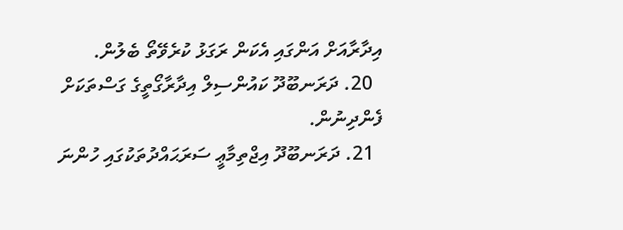އިދާރާއަށް އަންގައި އެކަން ރަގަޅު ކުރެވޭތޯ ބެލުން.
  20. ދަރަނބޫދޫ ކައުންސިލް އިދާރާގޯތީގެ ގަސްތަކަށް ފެންދިނުން.
  21. ދަރަނބޫދޫ އިޖްތިމާޢީ ސަރަޙައްދުތަކުގައި ހުންނަ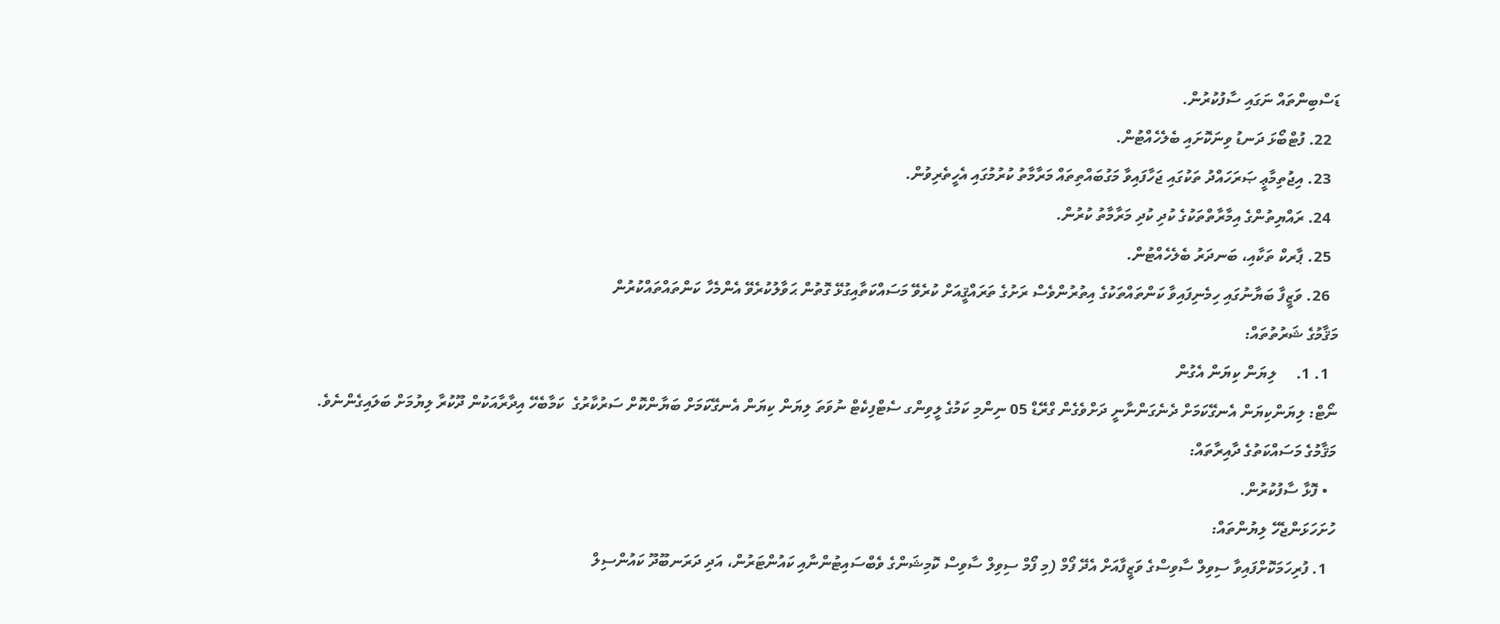ޑަސްބިންތައް ނަގައި ސާފުކުރުން.
  22. ފުޓްބޯޅަ ދަނޑު ވިނަކޮށައި ބެލެހެއްޓުން.
  23. އިޖުތިމާޢީ ޞަރަހައްދު ތަކުގައި ޖަހާފައިވާ މަގުބައްތިތައް މަރާމާތު ކުރުމުގައި އެހީތެރިވުން.
  24. ރައްޔިތުންގެ އިމާރާތްތަކުގެ ކުދި ކުދި މަރާމާތު ކުރުން.
  25. ޕާރކް ތަކާއި، ބަނދަރު ބެލެހެއްޓުން.
  26. ވަޒީފާ ބަޔާނުގައި ހިމެނިފައިވާ ކަންތައްތަކުގެ އިތުރުންވެސް ރަށުގެ ތަރައްޤީއަށް ކުރެވޭ މަސައްކަތާއިގުޅޭ ގޮތުން ޙަވާލުކުރެވޭ އެންމެހާ ކަންތައްތައްކުރުން
މަޤާމުގެ ޝަރުތުތައް:
  1. 1.     ލިޔަން ކިޔަން އެގުން
ނޯޓް: ލިޔަންކިޔަން އެނގޭކަމަށް ދެނެގަންނާނީ ދަށްވެގެން ގްރޭޑް 05 ނިންމި ކަމުގެ ލީވިންގ ސެޓްފިކެޓް ނުވަތަ ލިޔަން ކިޔަން އެނގޭކަމަށް ބަޔާންކޮށް ސަރުކާރުގެ  ކަމާބެހޭ އިދާރާއަކުން ދޫކުރާ ލިޔުމަށް ބަލައިގެންނެވެ.
މަޤާމުގެ މަސައްކަތުގެ ދާއިރާތައް:
  • ފޮޅާ ސާފުކުރުން.
ހުށަހަޅަންޖެހޭ ލިޔުންތައް:
  1. ފުރިހަމަކޮށްފައިވާ ސިވިލް ސާވިސްގެ ވަޒީފާއަށް އެދޭ ފޯމް (މި ފޯމް ސިވިލް ސާވިސް ކޮމިޝަންގެ ވެބްސައިޓުންނާއި ކައުންޓަރުން، އަދި ދަރަނބޫދޫ ކައުންސިލް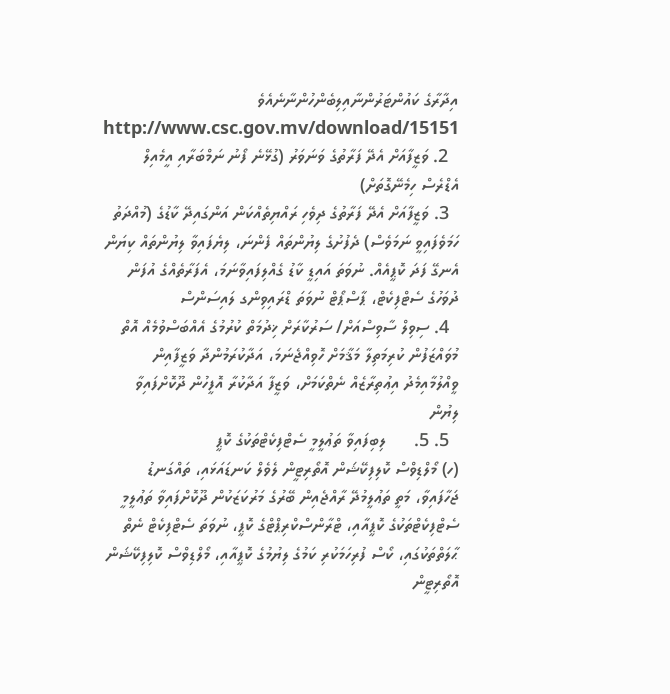އިދާރާގެ ކައުންޓަރުންނާއިލިބެންހުންނާނެއެވެ http://www.csc.gov.mv/download/15151
  2. ވަޒީފާއަށް އެދޭ ފަރާތުގެ ވަނަވަރު (ގުޅޭނެ ފޯނު ނަމްބަރާއި އީމެއިލް އެޑްރެސް ހިމެނޭގޮތަށް)
  3. ވަޒީފާއަށް އެދޭ ފަރާތުގެ ދިވެހި ރައްޔިތެއްކަން އަންގައިދޭ ކާޑުގެ (މުއްދަތު ހަމަވެފައިވީ ނަމަވެސް) ދެފުށުގެ ލިޔުންތައް ފެންނަ، ލިޔެފައިވާ ލިޔުންތައް ކިޔަން އެނގޭ ފަދަ ކޮޕީއެއް. ނުވަތަ އައިޑީ ކާޑު ގެއްލިފައިވާނަމަ، އެފަރާތެއްގެ އުފަން ދުވަހުގެ ސެޓްފިކެޓް، ޕާސްޕޯޓް ނުވަތަ ޑްރައިވިންގ ލައިސަންސް
  4. ސިވިލް ސާވިސްއަށް/ ސަރުކާރަށް ޚިދުމަތް ކުރުމުގެ އެއްބަސްވުމެއް އޮތް މުވައްޒަފުން ކުރިމަތިލާ މަޤާމަށް ހޮވިއްޖެނަމަ، އަދާކުރަމުންދާ ވަޒީފާއިން ވީއްލުމާއިމެދު އިޢުތިރާޒެއް ނެތްކަމަށް، ވަޒީފާ އަދާކުރާ އޮފީހުން ދޫކޮށްފައިވާ ލިޔުން
  5. 5.      ލިބިފައިވާ ތަޢުލީމީ ސެޓްފިކެޓްތަކުގެ ކޮޕީ
(ހ) މޯލްޑިވްސް ކޮލިފިކޭޝަން އޮތޯރިޓީން ލެވެލް ކަނޑައަޅައި، ތައްގަނޑު ޖަހާފައިވާ، މަތީ ތަޢުލީމުދޭ ރާއްޖެއިން ބޭރުގެ މަރުކަޒަކުން ދޫކޮށްފައިވާ ތަޢުލީމީ ސެޓްފިކެޓްތަކުގެ ކޮޕީއާއި، ޓްރާންސްކްރިޕްޓްގެ ކޮޕީ، ނުވަތަ ސެޓްފިކެޓް ނެތް ޙާލަތްތަކުގައި، ކޯސް ފުރިހަމަކުރި ކަމުގެ ލިޔުމުގެ ކޮޕީއާއި، މޯލްޑިވްސް ކޮލިފިކޭޝަން އޮތޯރިޓީން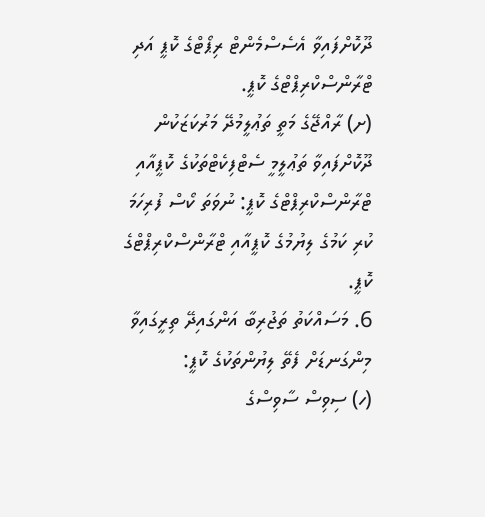ދޫކޮށްފައިވާ އެސެސްމެންޓް ރިޕޯޓްގެ ކޮޕީ އަދި ޓްރާންސްކްރިޕްޓްގެ ކޮޕީ.
(ށ) ރާއްޖޭގެ މަތީ ތަޢުލީމުދޭ މަރުކަޒަކުން ދޫކޮށްފައިވާ ތަޢުލީމީ ސެޓްފިކެޓްތަކުގެ ކޮޕީއާއި ޓްރާންސްކްރިޕްޓްގެ ކޮޕީ: ނުވަތަ ކޯސް ފުރިހަމަ ކުރި ކަމުގެ ލިޔުމުގެ ކޮޕީއާއި ޓްރާންސްކްރިޕްޓްގެ ކޮޕީ.
6. މަސައްކަތު ތަޖުރިބާ އަންގައިދޭ ތިރީގައިވާ މިންގަނޑަށް ފެތޭ ލިޔުންތަކުގެ ކޮޕީ:
(ހ) ސިވިސް ސާވިސްގެ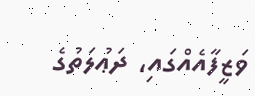ވަޒީފާއެއްގައި، ދަޢުލަތުގެ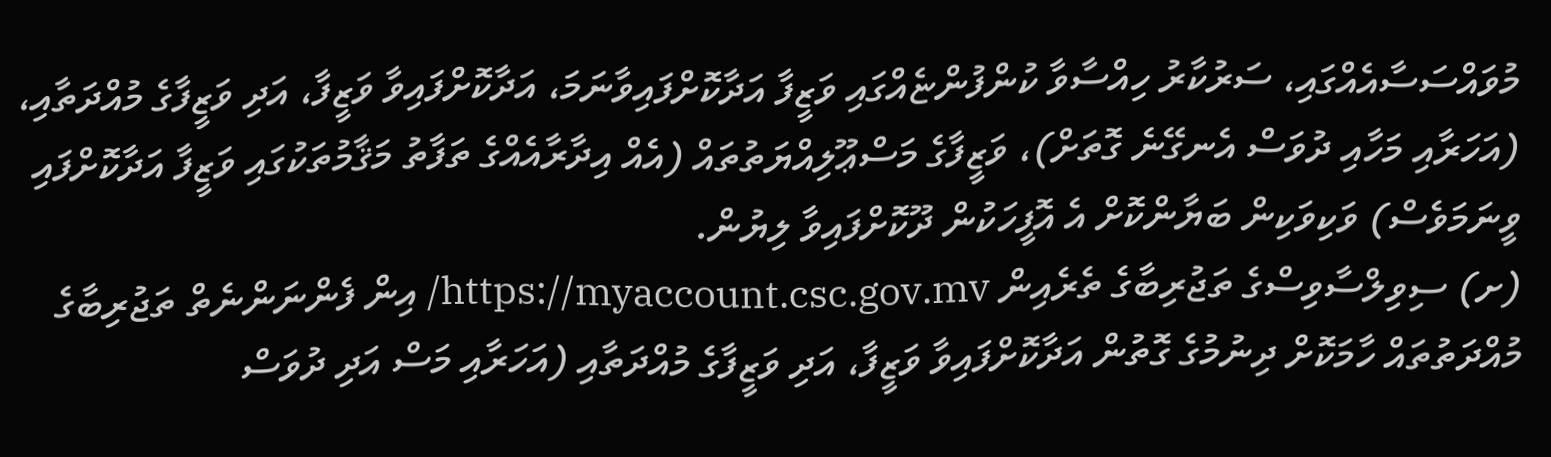މުވައްސަސާއެއްގައި، ސަރުކާރު ހިއްސާވާ ކުންފުންޏެއްގައި ވަޒީފާ އަދާކޮށްފައިވާނަމަ، އަދާކޮށްފައިވާ ވަޒީފާ، އަދި ވަޒީފާގެ މުއްދަތާއި، (އަހަރާއި މަހާއި ދުވަސް އެނގޭނެ ގޮތަށް)، ވަޒީފާގެ މަސްޢޫލިއްޔަތުތައް (އެއް އިދާރާއެއްގެ ތަފާތު މަޤާމުތަކުގައި ވަޒީފާ އަދާކޮށްފައި ވީނަމަވެސް) ވަކިވަކިން ބަޔާންކޮށް އެ އޮފީހަކުން ދޫކޮށްފައިވާ ލިޔުން.
(ށ) ސިވިލްސާވިސްގެ ތަޖުރިބާގެ ތެރެއިން https://myaccount.csc.gov.mv/ އިން ފެންނަންނެތް ތަޖުރިބާގެ މުއްދަތުތައް ހާމަކޮށް ދިނުމުގެ ގޮތުން އަދާކޮށްފައިވާ ވަޒީފާ، އަދި ވަޒީފާގެ މުއްދަތާއި (އަހަރާއި މަސް އަދި ދުވަސް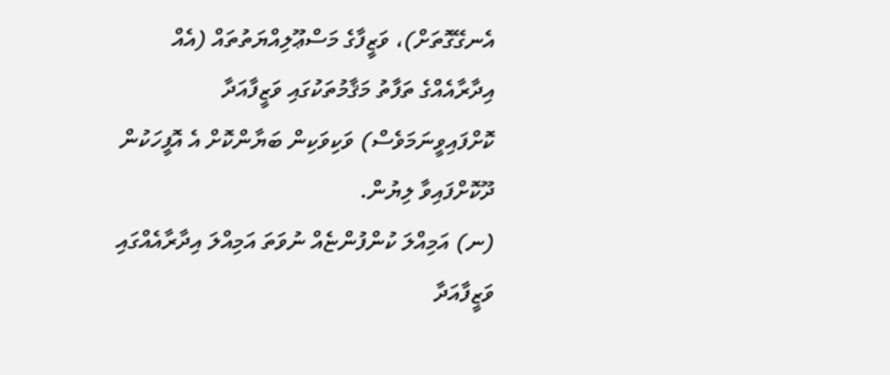އެނގޭގޮތަށް)، ވަޒީފާގެ މަސްޢޫލިއްޔަތުތައް (އެއް އިދާރާއެއްގެ ތަފާތު މަޤާމުތަކުގައި ވަޒީފާއަދާ ކޮށްފައިވީނަމަވެސް) ވަކިވަކިން ބަޔާންކޮށް އެ އޮފީހަކުން ދޫކޮށްފައިވާ ލިޔުން.
(ނ) އަމިއްލަ ކުންފުންޏެއް ނުވަތަ އަމިއްލަ އިދާރާއެއްގައި ވަޒީފާއަދާ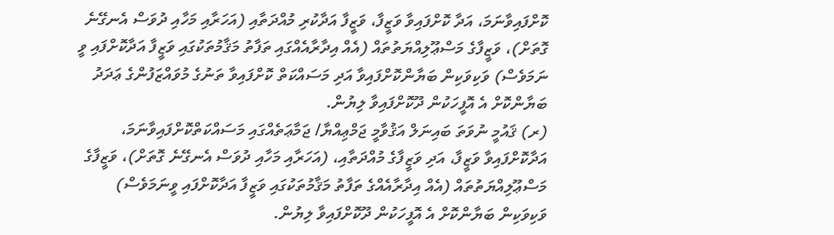ކޮށްފައިވާނަމަ، އަދާ ކޮށްފައިވާ ވަޒީފާ، ވަޒީފާ އަދާކުރި މުއްދަތާއި (އަހަރާއި މަހާއި ދުވަސް އެނގޭނެ ގޮތަށް)، ވަޒީފާގެ މަސްޢޫލިއްޔަތުތައް (އެއް އިދާރާއެއްގައި ތަފާތު މަޤާމުތަކުގައި ވަޒީފާ އަދާކޮށްފައި ވީ ނަމަވެސް) ވަކިވަކިން ބަޔާންކޮށްފައިވާ އަދި މަސައްކަތް ކޮށްފައިވާ ތަނުގެ މުވައްޒަފުންގެ ޢަދަދު ބަޔާންކޮށް އެ އޮފީހަކުން ދޫކޮށްފައިވާ ލިޔުން.
(ރ) ޤައުމީ ނުވަތަ ބައިނަލް އަޤުވާމީ ޖަމްޢިއްޔާ/ ޖަމާޢަތެއްގައި މަސައްކަތްކޮށްފައިވާނަމަ، އަދާކޮށްފައިވާ ވަޒީފާ، އަދި ވަޒީފާގެ މުއްދަތާއި، (އަހަރާއި މަހާއި ދުވަސް އެނގޭނެ ގޮތަށް)، ވަޒީފާގެ މަސްޢޫލިއްޔަތުތައް (އެއް އިދާރާއެއްގެ ތަފާތު މަޤާމުތަކުގައި ވަޒީފާ އަދާކޮށްފައި ވީނަމަވެސް) ވަކިވަކިން ބަޔާންކޮށް އެ އޮފީހަކުން ދޫކޮށްފައިވާ ލިޔުން.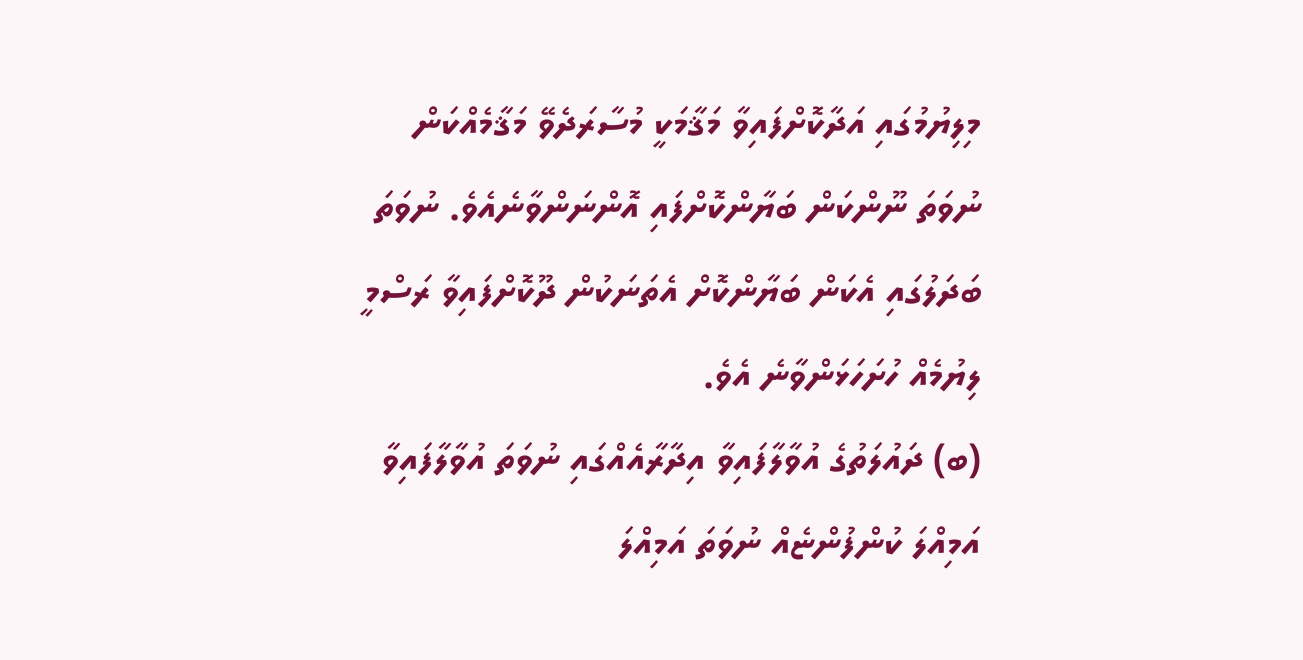މިލިޔުމުގައި އަދާކޮށްފައިވާ މަޤާމަކީ މުސާރަދެވޭ މަޤާމެއްކަން ނުވަތަ ނޫންކަން ބަޔާންކޮށްފައި އޮންނަންވާނެއެވެ. ނުވަތަ ބަދަލުގައި އެކަން ބަޔާންކޮށް އެތަނަކުން ދޫކޮށްފައިވާ ރަސްމީ ލިޔުމެއް ހުށަހަޅަންވާނެ އެވެ.
(ބ) ދައުލަތުގެ އުވާލާފައިވާ އިދާރާއެއްގައި ނުވަތަ އުވާލާފައިވާ އަމިއްލަ ކުންފުންޏެއް ނުވަތަ އަމިއްލަ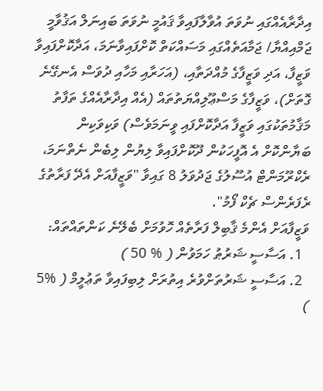އިދާރާއެއްގައި ނުވަތަ އުވާލާފައިވާ ޤައުމީ ނުވަތަ ބައިނަލް އަޤުވާމީ ޖަމްއިއްޔާ/ ޖަމާއަތެއްގައި މަސައްކަތް ކޮށްފައިވާނަމަ، އަދާކޮށްފައިވާ ވަޒީފާ، އަދި ވަޒީފާގެ މުއްދަތާއި، (އަހަރާއި މަހާއި ދުވަސް އެނގޭނެ ގޮތަށް)، ވަޒީފާގެ މަސްޢޫލިއްޔަތުތައް (އެއް އިދާރާއެއްގެ ތަފާތު މަޤާމުތަކުގައި ވަޒީފާ އަދާކޮށްފައި ވީނަމަވެސް) ވަކިވަކިން ބަޔާންކޮށް އެ އޮފީހަކުން ދޫކޮށްފައިވާ ލިޔުން ލިބެން ނެތްނަމަ، ރެކްރޫމަންޓް އުސޫލުގެ ޖަދުވަލު 8 ގައިވާ "ވަޒީފާއަށް އެދޭ ފަރާތުގެ ރެފަރެންސް ޗެކް ފޯމު".
ވަޒީފާއަށް އެންމެ ޤާބިލް ފަރާތެއް ހޮވުމަށް ބެލޭނެ ކަންތައްތައް:
  1. އަސާސީ ޝަރުޠު ހަމަވުން ( % 50 )
  2. އަސާސީ ޝަރުތަށްވުރެ އިތުރަށް ލިބިފައިވާ ތަޢުލީމް ( %5 )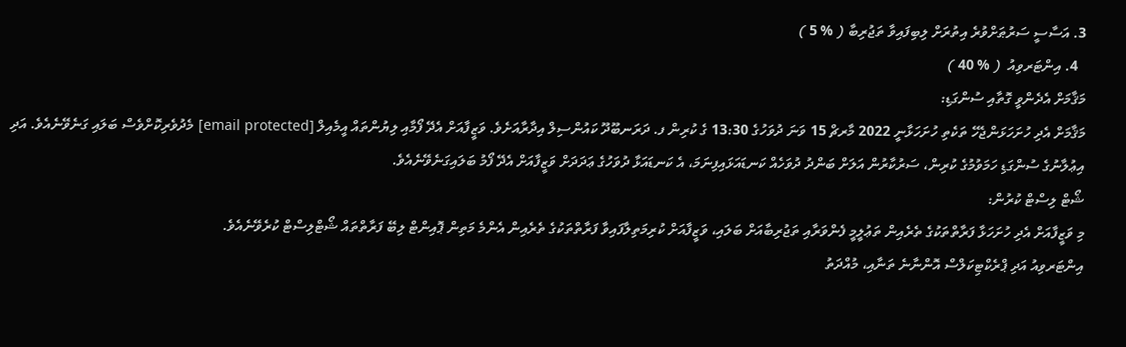3. އަސާސީ ސަރުޠަށްވުރެ އިތުރަށް ލިބިފައިވާ ތަޖުރިބާ ( % 5 )
  4. އިންޓަރވިއު  ( % 40 )
މަޤާމަށް އެދެންވީ ގޮތާއި ސުންގަޑި:
މަޤާމަށް އެދި ހުށަހަޅަންޖެހޭ ތަކެތި ހުށަހަޅާނީ 2022 މާރޗް 15 ވަނަ ދުވަހުގެ 13:30 ގެ ކުރިން ފ. ދަރަނބޫދޫ ކައުންސިލް އިދާރާއަށެވެ. ވަޒީފާއަށް އެދޭ ފޯމާއި ލިޔުންތައް އީމެއިލް [email protected] މެދުވެރިކޮށްވެސް ބަލައި ގަނެވޭނެއެވެ. އަދި އިޢުލާނުގެ ސުންގަޑި ހަމަވުމުގެ ކުރިން، ސަރުކާރުން އަލަށް ބަންދު ދުވަހެއް ކަނޑައަޅައިފިނަމަ، އެ ކަނޑައަޅާ ދުވަހުގެ ޢަދަދަށް ވަޒީފާއަށް އެދޭ ފޯމު ބަލައިގަނެވޭނެއެވެ.
ޝޯޓް ލިސްޓް ކުރުން:
މި ވަޒީފާއަށް އެދި ހުށަހަޅާ ފަރާތްތަކުގެ ތެރެއިން ތަޢުލީމީ ފެންވަރާއި ތަޖުރިބާއަށް ބަލައި، ވަޒީފާއަށް ކުރިމަތިލާފައިވާ ފަރާތްތަކުގެ ތެރެއިން އެންމެ މަތިން ޕޮއިންޓް ލިބޭ ފަރާތްތައް ޝޯޓްލިސްޓް ކުރެވޭނެއެވެ.
އިންޓަރވިއު އަދި ޕްރެކްޓިކަލްސް އޮންނާނެ ތަނާއި، މުއްދަތު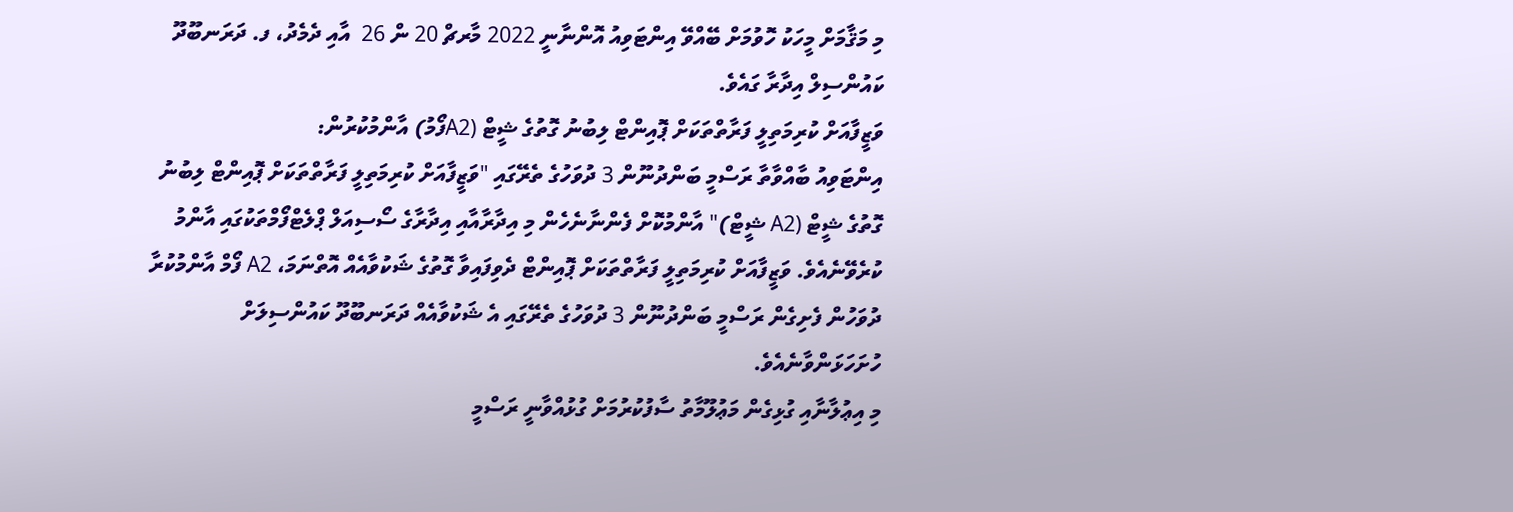މި މަޤާމަށް މީހަކު ހޮވުމަށް ބޭއްވޭ އިންޓަވިއު އޮންނާނީ 2022 މާރޗް 20 ން 26  އާއި ދެމެދު، ފ. ދަރަނބޫދޫ ކައުންސިލް އިދާރާ ގައެވެ.
ވަޒީފާއަށް ކުރިމަތިލީ ފަރާތްތަކަށް ޕޮއިންޓް ލިބުނު ގޮތުގެ ޝީޓް (A2ފޯމު) އާންމުކުރުން:
އިންޓަވިއު ބާއްވާތާ ރަސްމީ ބަންދުނޫން 3 ދުވަހުގެ ތެރޭގައި "ވަޒީފާއަށް ކުރިމަތިލީ ފަރާތްތަކަށް ޕޮއިންޓް ލިބުނު ގޮތުގެ ޝީޓް (A2 ޝީޓް)" އާންމުކޮށް ފެންނާނެހެން މި އިދާރާއާއި އިދާރާގެ ސޯސިއަލް ޕްލެޓްފޯމްތަކުގައި އާންމު ކުރެވޭނެއެވެ. ވަޒީފާއަށް ކުރިމަތިލީ ފަރާތްތަކަށް ޕޮއިންޓް ދެވިފައިވާ ގޮތުގެ ޝަކުވާއެއް އޮތްނަމަ، A2 ފޯމް އާންމުކުރާ ދުވަހުން ފެށިގެން ރަސްމީ ބަންދުނޫން 3 ދުވަހުގެ ތެރޭގައި އެ ޝަކުވާއެއް ދަރަނބޫދޫ ކައުންސިލަށް ހުށަހަޅަންވާނެއެވެ.
މި އިޢުލާނާއި ގުޅިގެން މަޢުލޫމާތު ސާފުކުރުމަށް ގުޅުއްވާނީ ރަސްމީ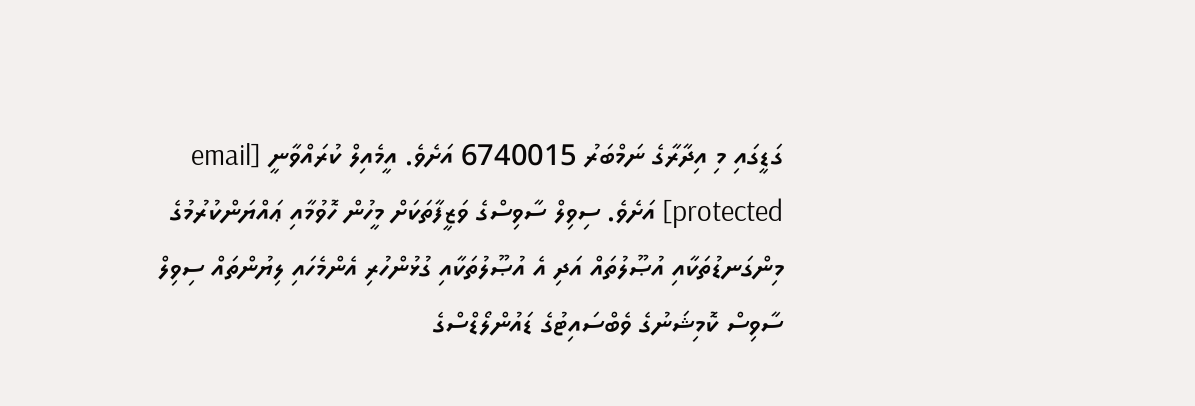ގަޑީގައި މި އިދާރާގެ ނަމްބަރު 6740015 އަށެވެ. އީމެއިލް ކުރައްވާނީ [email protected] އަށެވެ. ސިވިލް ސާވިސްގެ ވަޒީފާތަކަށް މީހުން ހޮވުމާއި ޢައްޔަންކުރުމުގެ މިންގަނޑުތަކާއި އުޞޫލުތައް އަދި އެ އުޞޫލުތަކާއި ގުޅުންހުރި އެންމެހައި ލިޔުންތައް ސިވިލް ސާވިސް ކޮމިޝަނުގެ ވެބްސައިޓުގެ ޑައުންލޯޑްސްގެ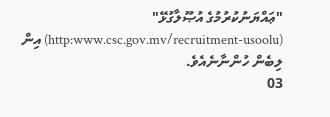"ޢައްޔަނުކުރުމުގެ އުޞޫލާގުޅޭ" (http:www.csc.gov.mv/recruitment-usoolu) އިން ލިބެން ހުންނާނެއެވެ.
03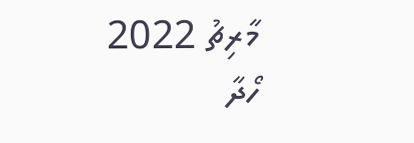މާރިޗު 2022
ހޯދާ